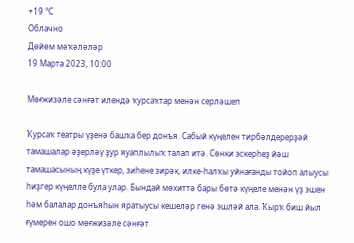+19 °С
Облачно
Дөйөм мәҡәләләр
19 Марта 2023, 10:00

Мөғжизәле сәнғәт илендә ҡурсаҡтар менән серләшеп

Ҡурсаҡ театры үҙенә башҡа бер донъя. Сабый күңелен тирбәлдерерҙәй тамашалар әҙерләү ҙур яуаплылыҡ талап итә. Сөнки эскерһеҙ йәш тамашасының күҙе үткер, зиһене зирәк, илке-һалҡы уйнағанды тойоп алыусы һиҙгер күңелле була улар. Бындай мөхиттә бары бөтә күңеле менән үҙ эшен һәм балалар донъяһын яратыусы кешеләр генә эшләй ала. Ҡырҡ биш йыл ғүмерен ошо мөғжизәле сәнғәт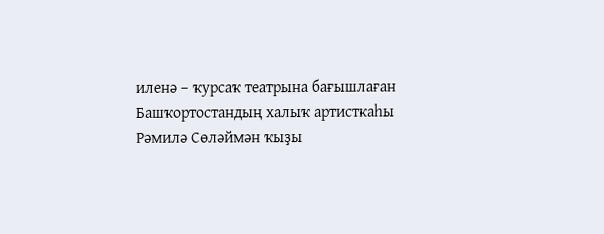иленә – ҡурсаҡ театрына бағышлаған Башҡортостандың халыҡ артисткаһы Рәмилә Сөләймән ҡыҙы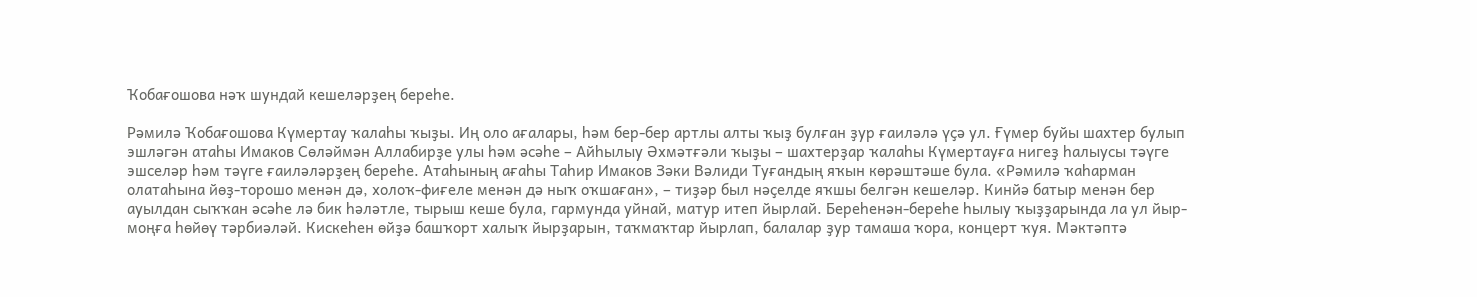Ҡобағошова нәҡ шундай кешеләрҙең береһе.

Рәмилә Ҡобағошова Күмертау ҡалаһы ҡыҙы. Иң оло ағалары, һәм бер-бер артлы алты ҡыҙ булған ҙур ғаиләлә үҫә ул. Ғүмер буйы шахтер булып эшләгән атаһы Имаков Сөләймән Аллабирҙе улы һәм әсәһе – Айһылыу Әхмәтғәли ҡыҙы – шахтерҙар ҡалаһы Күмертауға нигеҙ һалыусы тәүге эшселәр һәм тәүге ғаиләләрҙең береһе. Атаһының ағаһы Таһир Имаков Зәки Вәлиди Туғандың яҡын көрәштәше була. «Рәмилә ҡаһарман олатаһына йөҙ-торошо менән дә, холоҡ-фиғеле менән дә ныҡ оҡшаған», – тиҙәр был нәҫелде яҡшы белгән кешеләр. Кинйә батыр менән бер ауылдан сыҡҡан әсәһе лә бик һәләтле, тырыш кеше була, гармунда уйнай, матур итеп йырлай. Береһенән-береһе һылыу ҡыҙҙарында ла ул йыр-моңға һөйөү тәрбиәләй. Кискеһен өйҙә башҡорт халыҡ йырҙарын, таҡмаҡтар йырлап, балалар ҙур тамаша ҡора, концерт ҡуя. Мәктәптә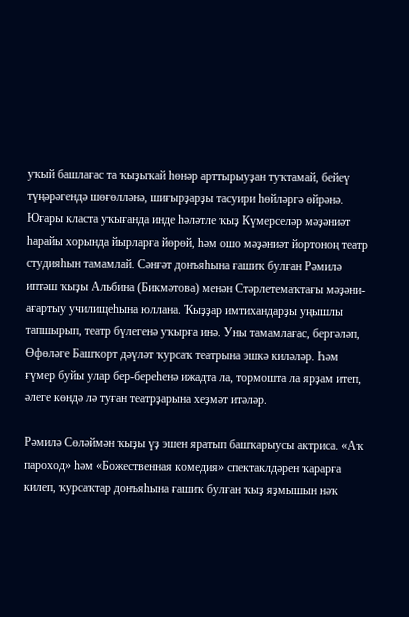уҡый башлағас та ҡыҙыҡай һөнәр арттырыуҙан туҡтамай, бейеү түңәрәгендә шөғөлләнә, шиғырҙарҙы тасуири һөйләргә өйрәнә. Юғары класта уҡығанда инде һәләтле ҡыҙ Күмерселәр мәҙәниәт һарайы хорында йырларға йөрөй, һәм ошо мәҙәниәт йортоноң театр студияһын тамамлай. Сәнғәт донъяһына ғашиҡ булған Рәмилә иптәш ҡыҙы Альбина (Бикмәтова) менән Стәрлетемаҡтағы мәҙәни-ағартыу училищеһына юллана. Ҡыҙҙар имтихандарҙы уңышлы тапшырып, театр бүлегенә уҡырға инә. Уны тамамлағас, бергәләп, Өфөләге Башҡорт дәүләт ҡурсаҡ театрына эшкә киләләр. Һәм ғүмер буйы улар бер-береһенә ижадта ла, тормошта ла ярҙам итеп, әлеге көндә лә туған театрҙарына хеҙмәт итәләр.

Рәмилә Сөләймән ҡыҙы үҙ эшен яратып башҡарыусы актриса. «Аҡ пароход» һәм «Божественная комедия» спектаклдәрен ҡарарға килеп, ҡурсаҡтар донъяһына ғашиҡ булған ҡыҙ яҙмышын нәҡ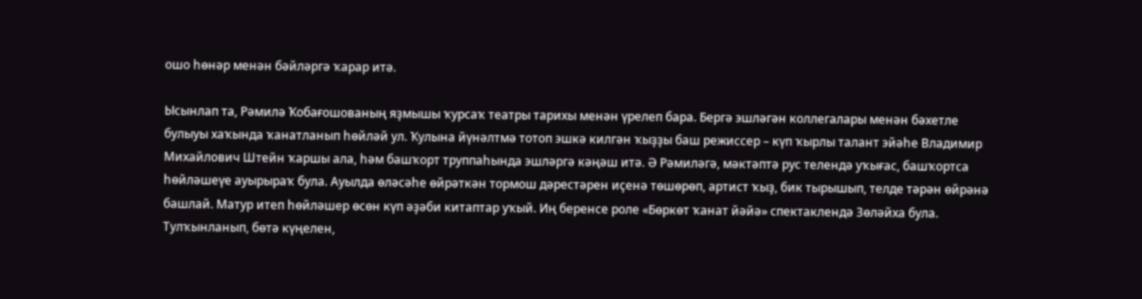ошо һөнәр менән бәйләргә ҡарар итә.

Ысынлап та, Рәмилә Ҡобағошованың яҙмышы ҡурсаҡ театры тарихы менән үрелеп бара. Бергә эшләгән коллегалары менән бәхетле булыуы хаҡында ҡанатланып һөйләй ул. Ҡулына йүнәлтмә тотоп эшкә килгән ҡыҙҙы баш режиссер – күп ҡырлы талант эйәһе Владимир Михайлович Штейн ҡаршы ала, һәм башҡорт труппаһында эшләргә кәңәш итә. Ә Рәмиләгә, мәктәптә рус телендә уҡығас, башҡортса һөйләшеүе ауырыраҡ була. Ауылда өләсәһе өйрәткән тормош дәрестәрен иҫенә төшөрөп, артист ҡыҙ, бик тырышып, телде тәрән өйрәнә башлай. Матур итеп һөйләшер өсөн күп әҙәби китаптар уҡый. Иң беренсе роле «Бөркөт ҡанат йәйә» спектаклендә Зөләйха була. Тулҡынланып, бөтә күңелен,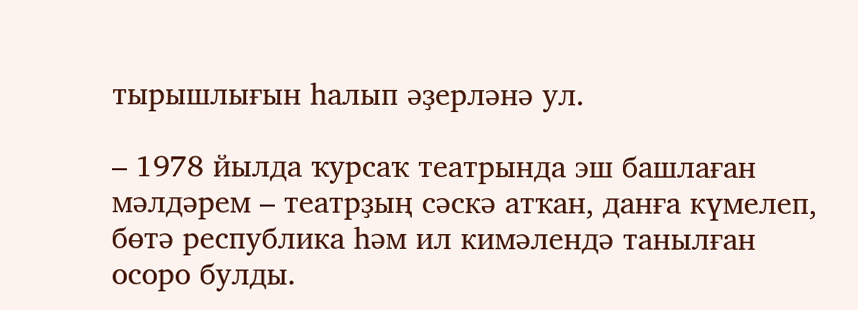тырышлығын һалып әҙерләнә ул.

– 1978 йылда ҡурсаҡ театрында эш башлаған мәлдәрем – театрҙың сәскә атҡан, данға күмелеп, бөтә республика һәм ил кимәлендә танылған осоро булды.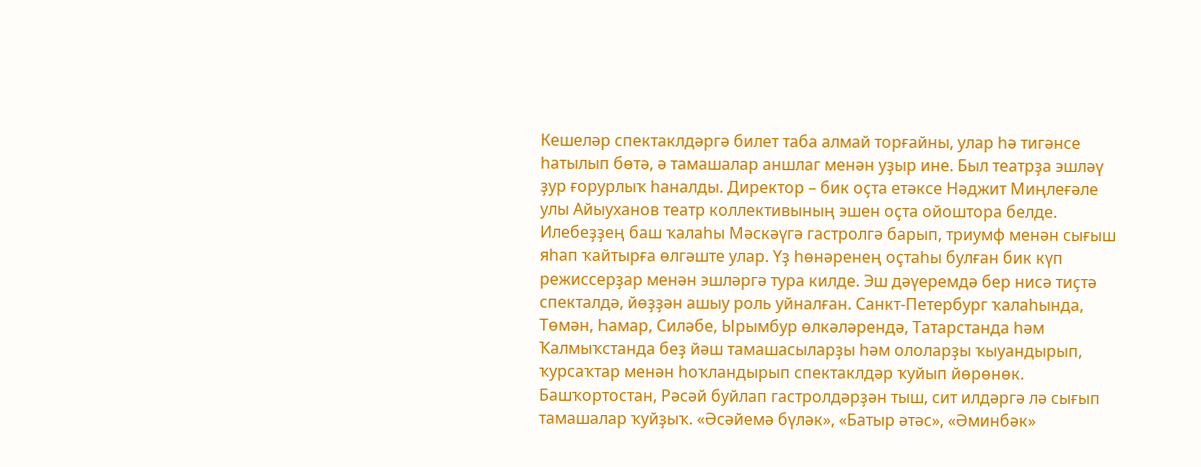Кешеләр спектаклдәргә билет таба алмай торғайны, улар һә тигәнсе һатылып бөтә, ә тамашалар аншлаг менән уҙыр ине. Был театрҙа эшләү ҙур ғорурлыҡ һаналды. Директор – бик оҫта етәксе Нәджит Миңлеғәле улы Айыуханов театр коллективының эшен оҫта ойоштора белде. Илебеҙҙең баш ҡалаһы Мәскәүгә гастролгә барып, триумф менән сығыш яһап ҡайтырға өлгәште улар. Үҙ һөнәренең оҫтаһы булған бик күп режиссерҙар менән эшләргә тура килде. Эш дәүеремдә бер нисә тиҫтә спекталдә, йөҙҙән ашыу роль уйналған. Санкт-Петербург ҡалаһында, Төмән, Һамар, Силәбе, Ырымбур өлкәләрендә, Татарстанда һәм Ҡалмыҡстанда беҙ йәш тамашасыларҙы һәм ололарҙы ҡыуандырып, ҡурсаҡтар менән һоҡландырып спектаклдәр ҡуйып йөрөнөк. Башҡортостан, Рәсәй буйлап гастролдәрҙән тыш, сит илдәргә лә сығып тамашалар ҡуйҙыҡ. «Әсәйемә бүләк», «Батыр әтәс», «Әминбәк»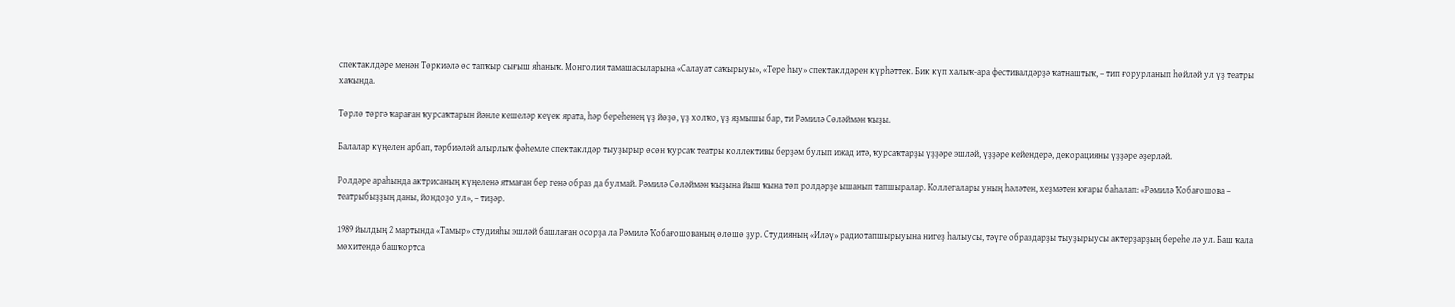спектаклдәре менән Төркиәлә өс тапҡыр сығыш яһаныҡ. Монголия тамашасыларына «Салауат саҡырыуы», «Тере һыу» спектаклдәрен күрһәттек. Бик күп халыҡ-ара фестивалдәрҙә ҡатнаштыҡ, – тип ғорурланып һөйләй ул үҙ театры хаҡында.

Төрлө төргә ҡараған ҡурсаҡтарын йәнле кешеләр кеүек ярата, һәр береһенең үҙ йөҙө, үҙ холҡо, үҙ яҙмышы бар, ти Рәмилә Сөләймән ҡыҙы.

Балалар күңелен арбап, тәрбиәләй алырлыҡ фәһемле спектаклдәр тыуҙырыр өсөн ҡурсаҡ театры коллективы берҙәм булып ижад итә, ҡурсаҡтарҙы үҙҙәре эшләй, үҙҙәре кейендерә, декорацияны үҙҙәре әҙерләй.

Ролдәре араһында актрисаның күңеленә ятмаған бер генә образ да булмай. Рәмилә Сөләймән ҡыҙына йыш ҡына төп ролдәрҙе ышанып тапшыралар. Коллегалары уның һәләтен, хеҙмәтен юғары баһалап: «Рәмилә Ҡобағошова – театрыбыҙҙың даны, йондоҙо ул», – тиҙәр.

1989 йылдың 2 мартында «Тамыр» студияһы эшләй башлаған осорҙа ла Рәмилә Ҡобағошованың өлөшө ҙур. Студияның «Иләү» радиотапшырыуына нигеҙ һалыусы, тәүге образдарҙы тыуҙырыусы актерҙарҙың береһе лә ул. Баш ҡала мөхитендә башҡортса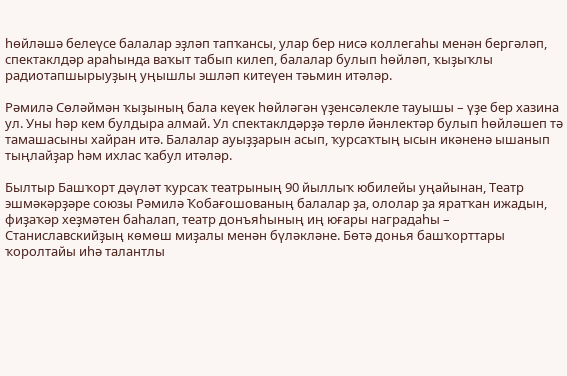һөйләшә белеүсе балалар эҙләп тапҡансы, улар бер нисә коллегаһы менән бергәләп, спектаклдәр араһында ваҡыт табып килеп, балалар булып һөйләп, ҡыҙыҡлы радиотапшырыуҙың уңышлы эшләп китеүен тәьмин итәләр.

Рәмилә Сөләймән ҡыҙының бала кеүек һөйләгән үҙенсәлекле тауышы – үҙе бер хазина ул. Уны һәр кем булдыра алмай. Ул спектаклдәрҙә төрлө йәнлектәр булып һөйләшеп тә тамашасыны хайран итә. Балалар ауыҙҙарын асып, ҡурсаҡтың ысын икәненә ышанып тыңлайҙар һәм ихлас ҡабул итәләр.

Былтыр Башҡорт дәүләт ҡурсаҡ театрының 90 йыллыҡ юбилейы уңайынан, Театр эшмәкәрҙәре союзы Рәмилә Ҡобағошованың балалар ҙа, ололар ҙа яратҡан ижадын, фиҙаҡәр хеҙмәтен баһалап, театр донъяһының иң юғары наградаһы – Станиславскийҙың көмөш миҙалы менән бүләкләне. Бөтә донья башҡорттары ҡоролтайы иһә талантлы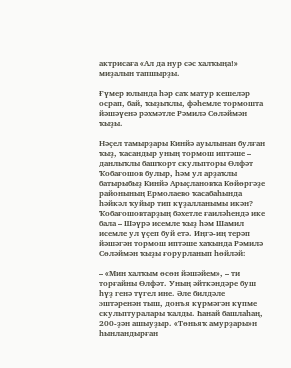актрисаға «Ал да нур сәс халҡыңа!» миҙалын тапшырҙы.

Ғүмер юлында һәр саҡ матур кешеләр осрап, бай, ҡыҙыҡлы, фәһемле тормошта йәшәүенә рәхмәтле Рәмилә Сөләймән ҡыҙы.

Нәҫел тамырҙары Кинйә ауылынан булған ҡыҙ, ҡасандыр уның тормош иптәше – данлыҡлы башҡорт скульпторы Өлфәт Ҡобағошов булыр, һәм ул арҙаҡлы батырыбыҙ Кинйә Арыҫлановҡа Көйөргәҙе районының Ермолаево ҡасабаһында һәйкәл ҡуйыр тип күҙалланымы икән? Ҡобағошовтарҙың бәхетле ғаиләһендә ике бала – Шәүрә исемле ҡыҙ һәм Шамил исемле ул үҫеп буй етә. Иңгә-иң терәп йәшәгән тормош иптәше хаҡында Рәмилә Сөләймән ҡыҙы ғорурланып һөйләй:

– «Мин халҡым өсөн йәшәйем», – ти торғайны Өлфәт. Уның әйткәндәре буш һүҙ генә түгел ине. Әле билдәле эштәренән тыш, донъя күрмәгән күпме скульптуралары ҡалды. Һанай башлаһаң, 200-ҙән ашыуҙыр. «Төньяҡ амурҙары»н һынландырған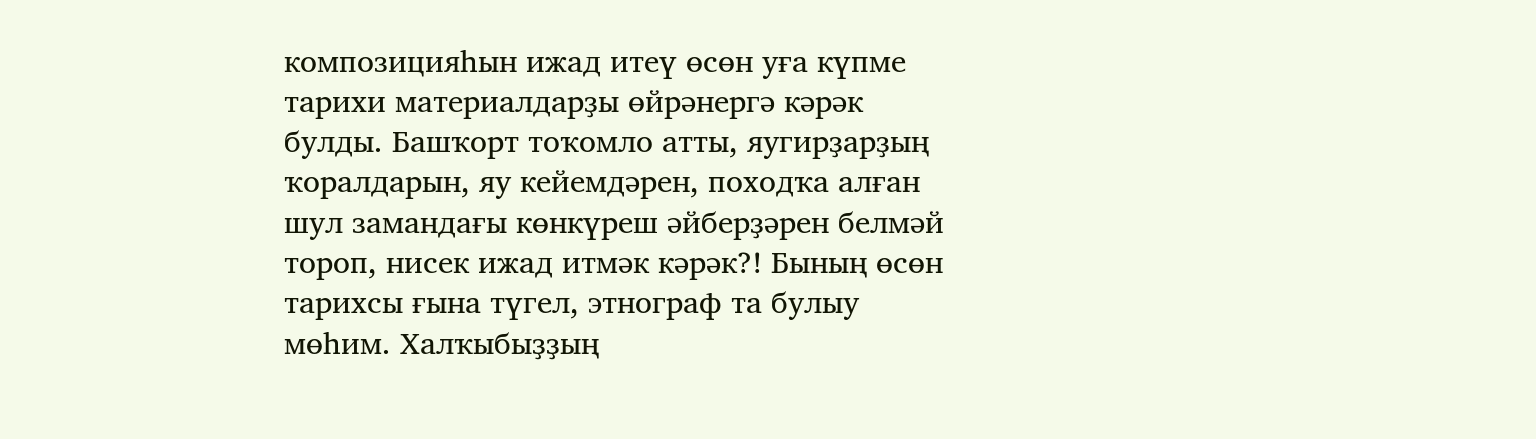композицияһын ижад итеү өсөн уға күпме тарихи материалдарҙы өйрәнергә кәрәк булды. Башҡорт тоҡомло атты, яугирҙарҙың ҡоралдарын, яу кейемдәрен, походҡа алған шул замандағы көнкүреш әйберҙәрен белмәй тороп, нисек ижад итмәк кәрәк?! Бының өсөн тарихсы ғына түгел, этнограф та булыу мөһим. Халҡыбыҙҙың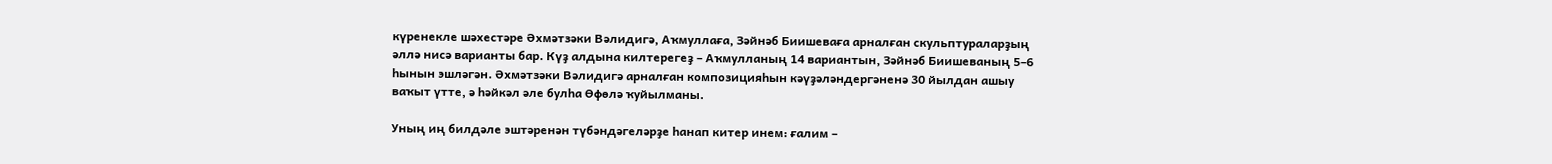күренекле шәхестәре Әхмәтзәки Вәлидигә, Аҡмуллаға, Зәйнәб Биишеваға арналған скульптураларҙың әллә нисә варианты бар. Күҙ алдына килтерегеҙ – Аҡмулланың 14 вариантын, Зәйнәб Биишеваның 5–6 һынын эшләгән. Әхмәтзәки Вәлидигә арналған композицияһын кәүҙәләндергәненә 30 йылдан ашыу ваҡыт үтте, ә һәйкәл әле булһа Өфөлә ҡуйылманы.

Уның иң билдәле эштәренән түбәндәгеләрҙе һанап китер инем: ғалим –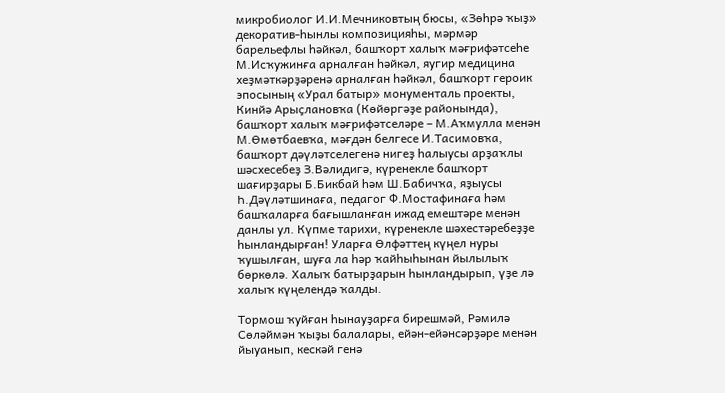микробиолог И.И.Мечниковтың бюсы, «Зөһрә ҡыҙ» декоратив-һынлы композицияһы, мәрмәр барельефлы һәйкәл, башҡорт халыҡ мәғрифәтсеһе М.Исҡужинға арналған һәйкәл, яугир медицина хеҙмәткәрҙәренә арналған һәйкәл, башҡорт героик эпосының «Урал батыр» монументаль проекты, Кинйә Арыҫлановҡа (Көйөргәҙе районында), башҡорт халыҡ мәғрифәтселәре – М.Аҡмулла менән М.Өмөтбаевҡа, мәғдән белгесе И.Тасимовҡа, башҡорт дәүләтселегенә нигеҙ һалыусы арҙаҡлы шәсхесебеҙ З.Вәлидигә, күренекле башҡорт шағирҙары Б.Бикбай һәм Ш.Бабичҡа, яҙыусы Һ.Дәүләтшинаға, педагог Ф.Мостафинаға һәм башҡаларға бағышланған ижад емештәре менән данлы ул. Күпме тарихи, күренекле шәхестәребеҙҙе һынландырған! Уларға Өлфәттең күңел нуры ҡушылған, шуға ла һәр ҡайһыһынан йылылыҡ бөркөлә. Халыҡ батырҙарын һынландырып, үҙе лә халыҡ күңелендә ҡалды.

Тормош ҡуйған һынауҙарға бирешмәй, Рәмилә Сөләймән ҡыҙы балалары, ейән-ейәнсәрҙәре менән йыуанып, кескәй генә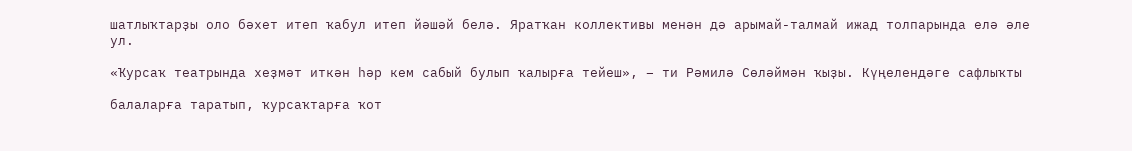шатлыҡтарҙы оло бәхет итеп ҡабул итеп йәшәй белә. Яратҡан коллективы менән дә арымай-талмай ижад толпарында елә әле ул.

«Ҡурсаҡ театрында хеҙмәт иткән һәр кем сабый булып ҡалырға тейеш», – ти Рәмилә Сөләймән ҡыҙы. Күңелендәге сафлыҡты

балаларға таратып, ҡурсаҡтарға ҡот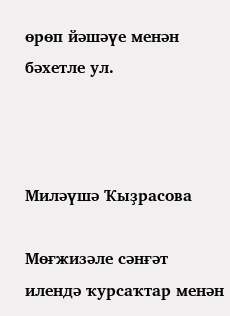өрөп йәшәүе менән бәхетле ул.



Миләүшә Ҡыҙрасова

Мөғжизәле сәнғәт илендә ҡурсаҡтар менән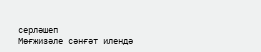серләшеп
Мөғжизәле сәнғәт илендә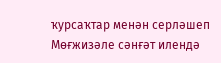ҡурсаҡтар менән серләшеп
Мөғжизәле сәнғәт илендә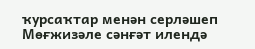ҡурсаҡтар менән серләшеп
Мөғжизәле сәнғәт илендә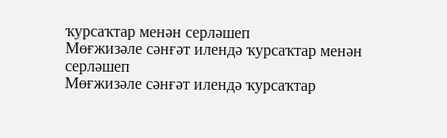ҡурсаҡтар менән серләшеп
Мөғжизәле сәнғәт илендә ҡурсаҡтар менән серләшеп
Мөғжизәле сәнғәт илендә ҡурсаҡтар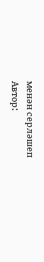менән серләшеп
Автор: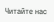Читайте нас